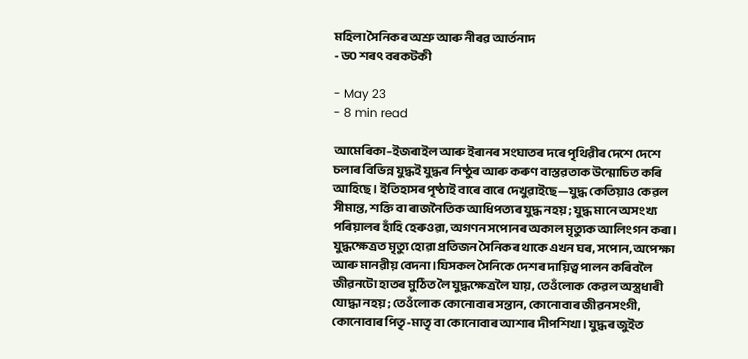মহিলা সৈনিকৰ অশ্ৰু আৰু নীৰৱ আৰ্তনাদ
- ড০ শৰৎ বৰকটকী

- May 23
- 8 min read

আমেৰিকা–ইজৰাইল আৰু ইৰানৰ সংঘাতৰ দৰে পৃথিৱীৰ দেশে দেশে চলাৰ বিভিন্ন যুদ্ধই যুদ্ধৰ নিষ্ঠুৰ আৰু কৰুণ বাস্তৱতাক উন্মোচিত কৰি আহিছে। ইতিহাসৰ পৃষ্ঠাই বাৰে বাৰে দেখুৱাইছে—যুদ্ধ কেতিয়াও কেৱল সীমান্ত, শক্তি বা ৰাজনৈতিক আধিপত্যৰ যুদ্ধ নহয়; যুদ্ধ মানে অসংখ্য পৰিয়ালৰ হাঁহি হেৰুওৱা, অগণন সপোনৰ অকাল মৃত্যুক আলিংগন কৰা। যুদ্ধক্ষেত্ৰত মৃত্যু হোৱা প্ৰতিজন সৈনিকৰ থাকে এখন ঘৰ, সপোন, অপেক্ষা আৰু মানৱীয় বেদনা।যিসকল সৈনিকে দেশৰ দায়িত্ব পালন কৰিবলৈ জীৱনটো হাতৰ মুঠিত লৈ যুদ্ধক্ষেত্ৰলৈ যায়, তেওঁলোক কেৱল অস্ত্ৰধাৰী যোদ্ধা নহয়; তেওঁলোক কোনোবাৰ সন্তান, কোনোবাৰ জীৱনসংগী, কোনোবাৰ পিতৃ-মাতৃ বা কোনোবাৰ আশাৰ দীপশিখা। যুদ্ধৰ জুইত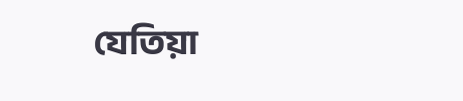যেতিয়া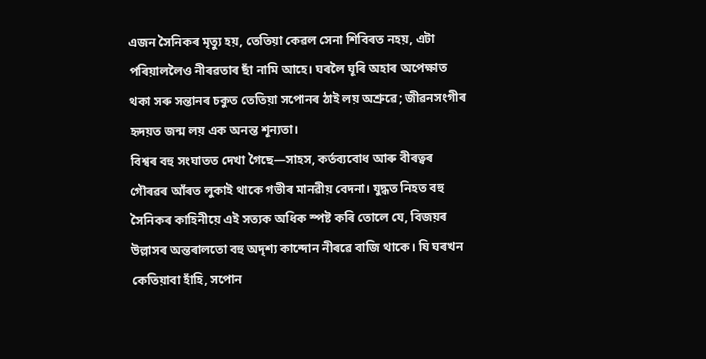এজন সৈনিকৰ মৃত্যু হয়, তেতিয়া কেৱল সেনা শিবিৰত নহয়, এটা পৰিয়াললৈও নীৰৱতাৰ ছাঁ নামি আহে। ঘৰলৈ ঘূৰি অহাৰ অপেক্ষাত থকা সৰু সন্তানৰ চকুত তেতিয়া সপোনৰ ঠাই লয় অশ্ৰুৱে; জীৱনসংগীৰ হৃদয়ত জন্ম লয় এক অনন্ত শূন্যতা।
বিশ্বৰ বহু সংঘাতত দেখা গৈছে—সাহস, কৰ্তব্যবোধ আৰু বীৰত্বৰ গৌৰৱৰ আঁৰত লুকাই থাকে গভীৰ মানৱীয় বেদনা। যুদ্ধত নিহত বহু সৈনিকৰ কাহিনীয়ে এই সত্যক অধিক স্পষ্ট কৰি তোলে যে, বিজয়ৰ উল্লাসৰ অন্তৰালতো বহু অদৃশ্য কান্দোন নীৰৱে বাজি থাকে। যি ঘৰখন কেতিয়াবা হাঁহি, সপোন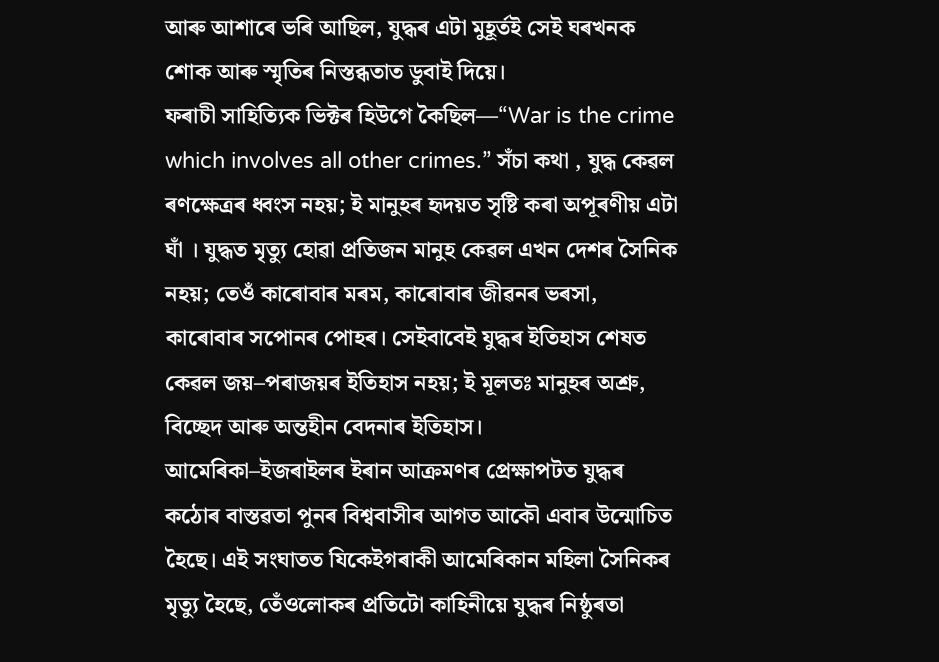আৰু আশাৰে ভৰি আছিল, যুদ্ধৰ এটা মুহূৰ্তই সেই ঘৰখনক শোক আৰু স্মৃতিৰ নিস্তব্ধতাত ডুবাই দিয়ে।
ফৰাচী সাহিত্যিক ভিক্টৰ হিউগে কৈছিল—“War is the crime which involves all other crimes.” সঁচা কথা , যুদ্ধ কেৱল ৰণক্ষেত্ৰৰ ধ্বংস নহয়; ই মানুহৰ হৃদয়ত সৃষ্টি কৰা অপূৰণীয় এটা ঘাঁ । যুদ্ধত মৃত্যু হোৱা প্ৰতিজন মানুহ কেৱল এখন দেশৰ সৈনিক নহয়; তেওঁ কাৰোবাৰ মৰম, কাৰোবাৰ জীৱনৰ ভৰসা, কাৰোবাৰ সপোনৰ পোহৰ। সেইবাবেই যুদ্ধৰ ইতিহাস শেষত কেৱল জয়–পৰাজয়ৰ ইতিহাস নহয়; ই মূলতঃ মানুহৰ অশ্ৰু, বিচ্ছেদ আৰু অন্তহীন বেদনাৰ ইতিহাস।
আমেৰিকা–ইজৰাইলৰ ইৰান আক্ৰমণৰ প্ৰেক্ষাপটত যুদ্ধৰ কঠোৰ বাস্তৱতা পুনৰ বিশ্ববাসীৰ আগত আকৌ এবাৰ উন্মোচিত হৈছে। এই সংঘাতত যিকেইগৰাকী আমেৰিকান মহিলা সৈনিকৰ মৃত্যু হৈছে, তেঁওলোকৰ প্ৰতিটো কাহিনীয়ে যুদ্ধৰ নিষ্ঠুৰতা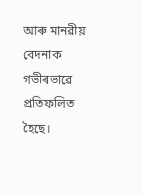আৰু মানৱীয় বেদনাক গভীৰভাৱে প্ৰতিফলিত হৈছে।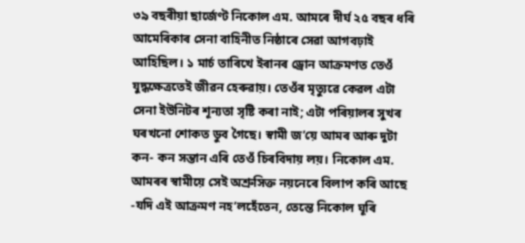৩৯ বছৰীয়া ছাৰ্জেণ্ট নিকোল এম. আমৰে দীৰ্ঘ ২৫ বছৰ ধৰি আমেৰিকাৰ সেনা বাহিনীত নিষ্ঠাৰে সেৱা আগবঢ়াই আহিছিল। ১ মাৰ্চ তাৰিখে ইৰানৰ ড্ৰোন আক্ৰমণত তেওঁ যুদ্ধক্ষেত্ৰতেই জীৱন হেৰুৱায়। তেওঁৰ মৃত্যুৱে কেৱল এটা সেনা ইউনিটৰ শূন্যতা সৃষ্টি কৰা নাই; এটা পৰিয়ালৰ সুখৰ ঘৰখনো শোকত ডুব গৈছে। স্বামী জ’য়ে আমৰ আৰু দুটা কন- কন সন্তান এৰি তেওঁ চিৰবিদায় লয়। নিকোল এম. আমৰৰ স্বামীয়ে সেই অশ্রুসিক্ত নয়নেৰে বিলাপ কৰি আছে -যদি এই আক্ৰমণ নহ’লহেঁতেন, তেন্তে নিকোল ঘূৰি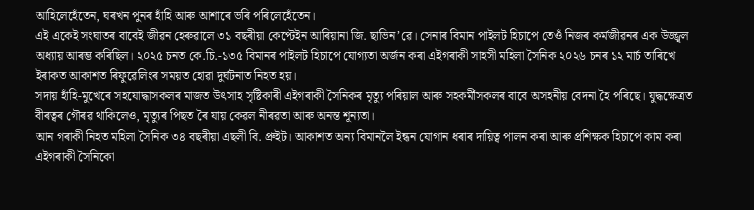আহিলেহেঁতেন, ঘৰখন পুনৰ হাঁহি আৰু আশাৰে ভৰি পৰিলেহেঁতেন।
এই একেই সংঘাতৰ বাবেই জীৱন হেৰুৱালে ৩১ বছৰীয়া কেপ্টেইন আৰিয়ানা জি. ছাভিন’ৱে। সেনাৰ বিমান পাইলট হিচাপে তেওঁ নিজৰ কৰ্মজীৱনৰ এক উজ্জ্বল অধ্যায় আৰম্ভ কৰিছিল। ২০২৫ চনত কে.চি.-১৩৫ বিমানৰ পাইলট হিচাপে যোগ্যতা অৰ্জন কৰা এইগৰাকী সাহসী মহিলা সৈনিক ২০২৬ চনৰ ১২ মাৰ্চ তাৰিখে ইৰাকত আকাশত ৰিফুৱেলিংৰ সময়ত হোৱা দুৰ্ঘটনাত নিহত হয়।
সদায় হাঁহি-মুখেৰে সহযোদ্ধাসকলৰ মাজত উৎসাহ সৃষ্টিকাৰী এইগৰাকী সৈনিকৰ মৃত্যু পৰিয়াল আৰু সহকৰ্মীসকলৰ বাবে অসহনীয় বেদনা হৈ পৰিছে। যুদ্ধক্ষেত্ৰত বীৰত্বৰ গৌৰৱ থাকিলেও, মৃত্যুৰ পিছত ৰৈ যায় কেৱল নীৰৱতা আৰু অনন্ত শূন্যতা।
আন গৰাকী নিহত মহিলা সৈনিক ৩৪ বছৰীয়া এছলী বি. প্ৰুইট। আকাশত অন্য বিমানলৈ ইন্ধন যোগান ধৰাৰ দায়িত্ব পালন কৰা আৰু প্ৰশিক্ষক হিচাপে কাম কৰা এইগৰাকী সৈনিকো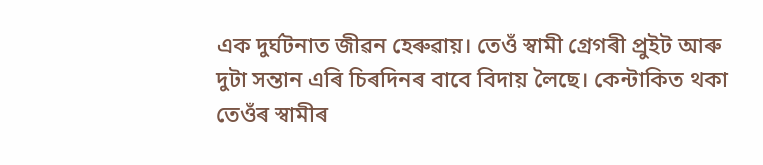এক দুৰ্ঘটনাত জীৱন হেৰুৱায়। তেওঁ স্বামী গ্ৰেগৰী প্ৰুইট আৰু দুটা সন্তান এৰি চিৰদিনৰ বাবে বিদায় লৈছে। কেন্টাকিত থকা তেওঁৰ স্বামীৰ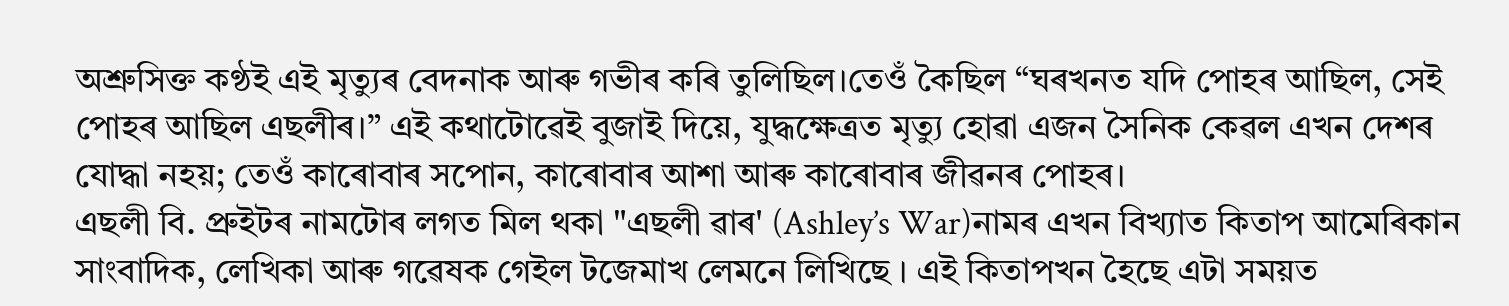অশ্রুসিক্ত কণ্ঠই এই মৃত্যুৰ বেদনাক আৰু গভীৰ কৰি তুলিছিল।তেওঁ কৈছিল “ঘৰখনত যদি পোহৰ আছিল, সেই পোহৰ আছিল এছলীৰ।” এই কথাটোৱেই বুজাই দিয়ে, যুদ্ধক্ষেত্ৰত মৃত্যু হোৱা এজন সৈনিক কেৱল এখন দেশৰ যোদ্ধা নহয়; তেওঁ কাৰোবাৰ সপোন, কাৰোবাৰ আশা আৰু কাৰোবাৰ জীৱনৰ পোহৰ।
এছলী বি. প্ৰুইটৰ নামটোৰ লগত মিল থকা "এছলী ৱাৰ' (Ashley’s War)নামৰ এখন বিখ্যাত কিতাপ আমেৰিকান সাংবাদিক, লেখিকা আৰু গৱেষক গেইল টজেমাখ লেমনে লিখিছে । এই কিতাপখন হৈছে এটা সময়ত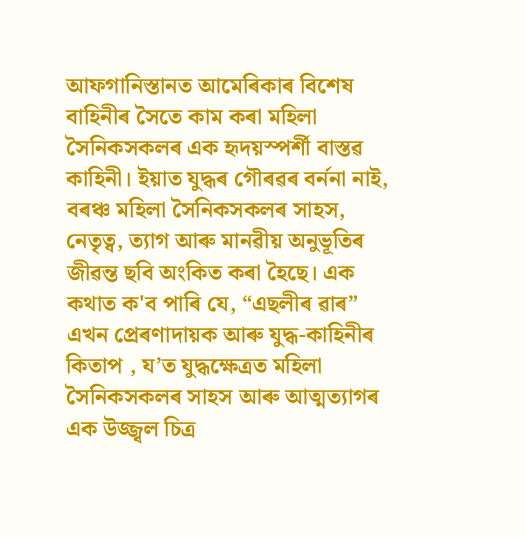আফগানিস্তানত আমেৰিকাৰ বিশেষ বাহিনীৰ সৈতে কাম কৰা মহিলা সৈনিকসকলৰ এক হৃদয়স্পৰ্শী বাস্তৱ কাহিনী। ইয়াত যুদ্ধৰ গৌৰৱৰ বৰ্ননা নাই, বৰঞ্চ মহিলা সৈনিকসকলৰ সাহস, নেতৃত্ব, ত্যাগ আৰু মানৱীয় অনুভূতিৰ জীৱন্ত ছবি অংকিত কৰা হৈছে। এক কথাত ক'ব পাৰি যে, “এছলীৰ ৱাৰ” এখন প্ৰেৰণাদায়ক আৰু যুদ্ধ-কাহিনীৰ কিতাপ , য’ত যুদ্ধক্ষেত্ৰত মহিলা সৈনিকসকলৰ সাহস আৰু আত্মত্যাগৰ এক উজ্জ্বল চিত্ৰ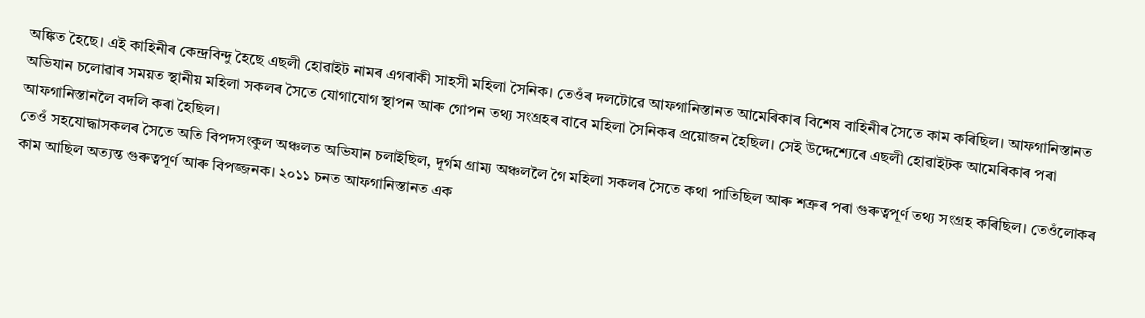অঙ্কিত হৈছে। এই কাহিনীৰ কেন্দ্ৰবিন্দু হৈছে এছলী হোৱাইট নামৰ এগৰাকী সাহসী মহিলা সৈনিক। তেওঁৰ দলটোৱে আফগানিস্তানত আমেৰিকাৰ বিশেষ বাহিনীৰ সৈতে কাম কৰিছিল। আফগানিস্তানত অভিযান চলোৱাৰ সময়ত স্থানীয় মহিলা সকলৰ সৈতে যোগাযোগ স্থাপন আৰু গোপন তথ্য সংগ্ৰহৰ বাবে মহিলা সৈনিকৰ প্ৰয়োজন হৈছিল। সেই উদ্দেশ্যেৰে এছলী হোৱাইটক আমেৰিকাৰ পৰা আফগানিস্তানলৈ বদলি কৰা হৈছিল।
তেওঁ সহযোদ্ধাসকলৰ সৈতে অতি বিপদসংকুল অঞ্চলত অভিযান চলাইছিল, দূৰ্গম গ্ৰাম্য অঞ্চললৈ গৈ মহিলা সকলৰ সৈতে কথা পাতিছিল আৰু শত্রুৰ পৰা গুৰুত্বপূৰ্ণ তথ্য সংগ্ৰহ কৰিছিল। তেওঁলোকৰ কাম আছিল অত্যন্ত গুৰুত্বপূৰ্ণ আৰু বিপজ্জনক। ২০১১ চনত আফগানিস্তানত এক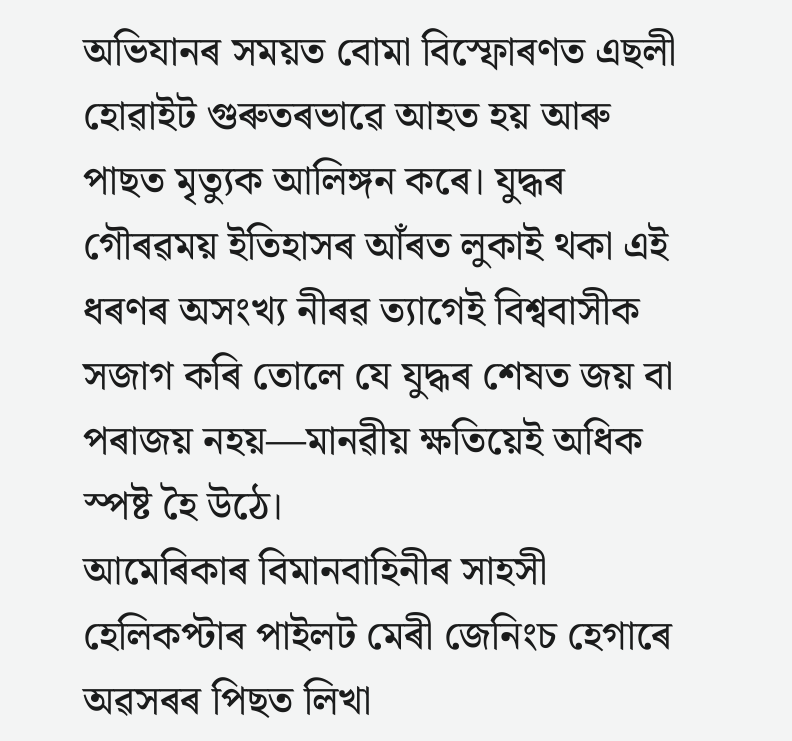অভিযানৰ সময়ত বোমা বিস্ফোৰণত এছলী হোৱাইট গুৰুতৰভাৱে আহত হয় আৰু পাছত মৃত্যুক আলিঙ্গন কৰে। যুদ্ধৰ গৌৰৱময় ইতিহাসৰ আঁৰত লুকাই থকা এই ধৰণৰ অসংখ্য নীৰৱ ত্যাগেই বিশ্ববাসীক সজাগ কৰি তোলে যে যুদ্ধৰ শেষত জয় বা পৰাজয় নহয়—মানৱীয় ক্ষতিয়েই অধিক স্পষ্ট হৈ উঠে।
আমেৰিকাৰ বিমানবাহিনীৰ সাহসী হেলিকপ্টাৰ পাইলট মেৰী জেনিংচ হেগাৰে অৱসৰৰ পিছত লিখা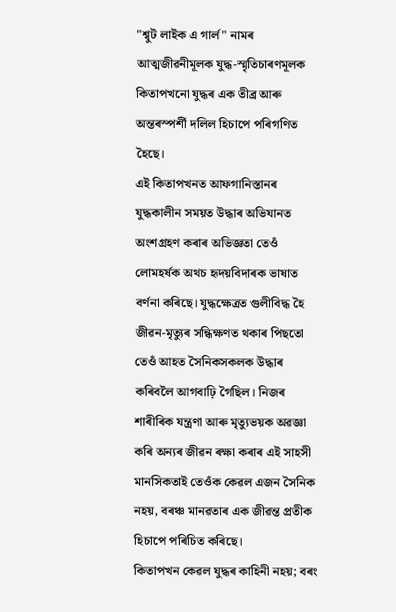"শ্বুট লাইক এ গাৰ্ল" নামৰ আত্মজীৱনীমূলক যুদ্ধ-স্মৃতিচাৰণমূলক কিতাপখনো যুদ্ধৰ এক তীব্ৰ আৰু অন্তৰস্পৰ্শী দলিল হিচাপে পৰিগণিত হৈছে।
এই কিতাপখনত আফগানিস্তানৰ যুদ্ধকালীন সময়ত উদ্ধাৰ অভিযানত অংশগ্ৰহণ কৰাৰ অভিজ্ঞতা তেওঁ লোমহৰ্ষক অথচ হৃদয়বিদাৰক ভাষাত বৰ্ণনা কৰিছে। যুদ্ধক্ষেত্ৰত গুলীবিদ্ধ হৈ জীৱন-মৃত্যুৰ সন্ধিক্ষণত থকাৰ পিছতো তেওঁ আহত সৈনিকসকলক উদ্ধাৰ কৰিবলৈ আগবাঢ়ি গৈছিল। নিজৰ শাৰীৰিক যন্ত্ৰণা আৰু মৃত্যুভয়ক অৱজ্ঞা কৰি অন্যৰ জীৱন ৰক্ষা কৰাৰ এই সাহসী মানসিকতাই তেওঁক কেৱল এজন সৈনিক নহয়, বৰঞ্চ মানৱতাৰ এক জীৱন্ত প্ৰতীক হিচাপে পৰিচিত কৰিছে।
কিতাপখন কেৱল যুদ্ধৰ কাহিনী নহয়; বৰং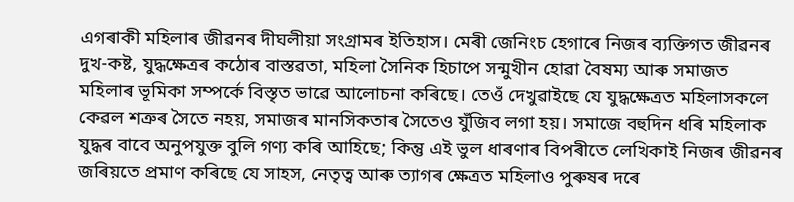এগৰাকী মহিলাৰ জীৱনৰ দীঘলীয়া সংগ্ৰামৰ ইতিহাস। মেৰী জেনিংচ হেগাৰে নিজৰ ব্যক্তিগত জীৱনৰ দুখ-কষ্ট, যুদ্ধক্ষেত্ৰৰ কঠোৰ বাস্তৱতা, মহিলা সৈনিক হিচাপে সন্মুখীন হোৱা বৈষম্য আৰু সমাজত মহিলাৰ ভূমিকা সম্পৰ্কে বিস্তৃত ভাৱে আলোচনা কৰিছে। তেওঁ দেখুৱাইছে যে যুদ্ধক্ষেত্ৰত মহিলাসকলে কেৱল শত্রুৰ সৈতে নহয়, সমাজৰ মানসিকতাৰ সৈতেও যুঁজিব লগা হয়। সমাজে বহুদিন ধৰি মহিলাক যুদ্ধৰ বাবে অনুপযুক্ত বুলি গণ্য কৰি আহিছে; কিন্তু এই ভুল ধাৰণাৰ বিপৰীতে লেখিকাই নিজৰ জীৱনৰ জৰিয়তে প্ৰমাণ কৰিছে যে সাহস, নেতৃত্ব আৰু ত্যাগৰ ক্ষেত্ৰত মহিলাও পুৰুষৰ দৰে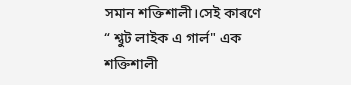সমান শক্তিশালী।সেই কাৰণে “ শ্বুট লাইক এ গাৰ্ল" এক শক্তিশালী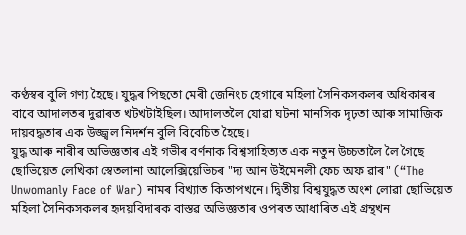কণ্ঠস্বৰ বুলি গণ্য হৈছে। যুদ্ধৰ পিছতো মেৰী জেনিংচ হেগাৰে মহিলা সৈনিকসকলৰ অধিকাৰৰ বাবে আদালতৰ দুৱাৰত খটখটাইছিল। আদালতলৈ যোৱা ঘটনা মানসিক দৃঢ়তা আৰু সামাজিক দায়বদ্ধতাৰ এক উজ্জ্বল নিদৰ্শন বুলি বিবেচিত হৈছে।
যুদ্ধ আৰু নাৰীৰ অভিজ্ঞতাৰ এই গভীৰ বৰ্ণনাক বিশ্বসাহিত্যত এক নতুন উচ্চতালৈ লৈ গৈছে ছোভিয়েত লেখিকা স্বেতলানা আলেক্সিয়েভিচৰ "দ্য আন উইমেনলী ফেচ অফ ৱাৰ" (“The Unwomanly Face of War) নামৰ বিখ্যাত কিতাপখনে। দ্বিতীয় বিশ্বযুদ্ধত অংশ লোৱা ছোভিয়েত মহিলা সৈনিকসকলৰ হৃদয়বিদাৰক বাস্তৱ অভিজ্ঞতাৰ ওপৰত আধাৰিত এই গ্ৰন্থখন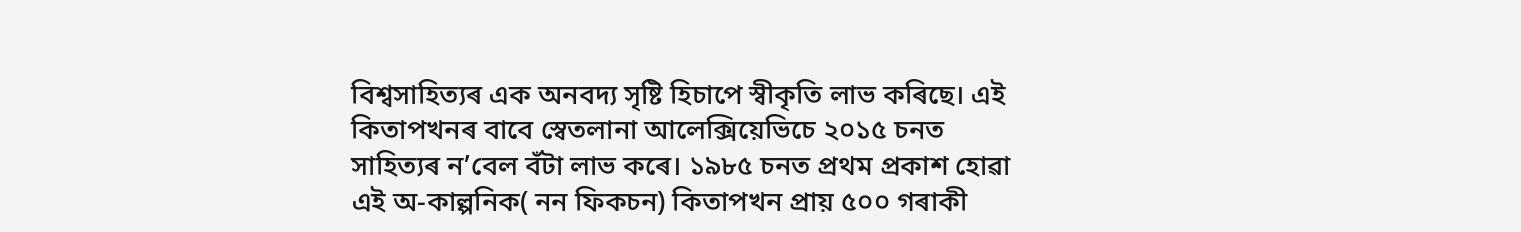বিশ্বসাহিত্যৰ এক অনবদ্য সৃষ্টি হিচাপে স্বীকৃতি লাভ কৰিছে। এই কিতাপখনৰ বাবে স্বেতলানা আলেক্সিয়েভিচে ২০১৫ চনত সাহিত্যৰ ন’বেল বঁটা লাভ কৰে। ১৯৮৫ চনত প্ৰথম প্ৰকাশ হোৱা এই অ-কাল্পনিক( নন ফিকচন) কিতাপখন প্ৰায় ৫০০ গৰাকী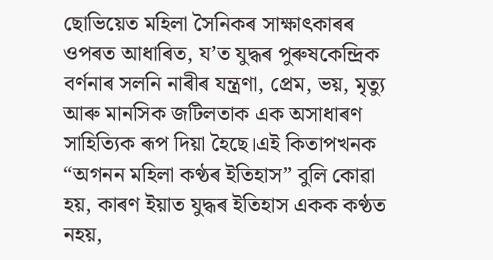ছোভিয়েত মহিলা সৈনিকৰ সাক্ষাৎকাৰৰ ওপৰত আধাৰিত, য’ত যুদ্ধৰ পুৰুষকেন্দ্ৰিক বৰ্ণনাৰ সলনি নাৰীৰ যন্ত্ৰণা, প্ৰেম, ভয়, মৃত্যু আৰু মানসিক জটিলতাক এক অসাধাৰণ সাহিত্যিক ৰূপ দিয়া হৈছে।এই কিতাপখনক “অগনন মহিলা কণ্ঠৰ ইতিহাস” বুলি কোৱা হয়, কাৰণ ইয়াত যুদ্ধৰ ইতিহাস একক কণ্ঠত নহয়,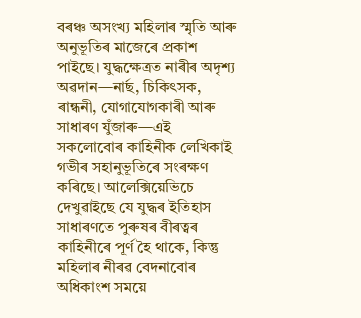বৰঞ্চ অসংখ্য মহিলাৰ স্মৃতি আৰু অনুভূতিৰ মাজেৰে প্ৰকাশ পাইছে। যুদ্ধক্ষেত্ৰত নাৰীৰ অদৃশ্য অৱদান—নাৰ্ছ, চিকিৎসক, ৰান্ধনী, যোগাযোগকাৰী আৰু সাধাৰণ যুঁজাৰু—এই সকলোবোৰ কাহিনীক লেখিকাই গভীৰ সহানুভূতিৰে সংৰক্ষণ কৰিছে। আলেক্সিয়েভিচে দেখুৱাইছে যে যুদ্ধৰ ইতিহাস সাধাৰণতে পুৰুষৰ বীৰত্বৰ কাহিনীৰে পূৰ্ণ হৈ থাকে, কিন্তু মহিলাৰ নীৰৱ বেদনাবোৰ অধিকাংশ সময়ে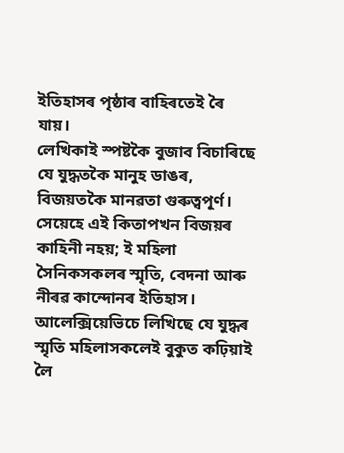ইতিহাসৰ পৃষ্ঠাৰ বাহিৰতেই ৰৈ যায়।
লেখিকাই স্পষ্টকৈ বুজাব বিচাৰিছে যে যুদ্ধতকৈ মানুহ ডাঙৰ, বিজয়তকৈ মানৱতা গুৰুত্বপূৰ্ণ। সেয়েহে এই কিতাপখন বিজয়ৰ কাহিনী নহয়; ই মহিলা সৈনিকসকলৰ স্মৃতি, বেদনা আৰু নীৰৱ কান্দোনৰ ইতিহাস। আলেক্সিয়েভিচে লিখিছে যে যুদ্ধৰ স্মৃতি মহিলাসকলেই বুকুত কঢ়িয়াই লৈ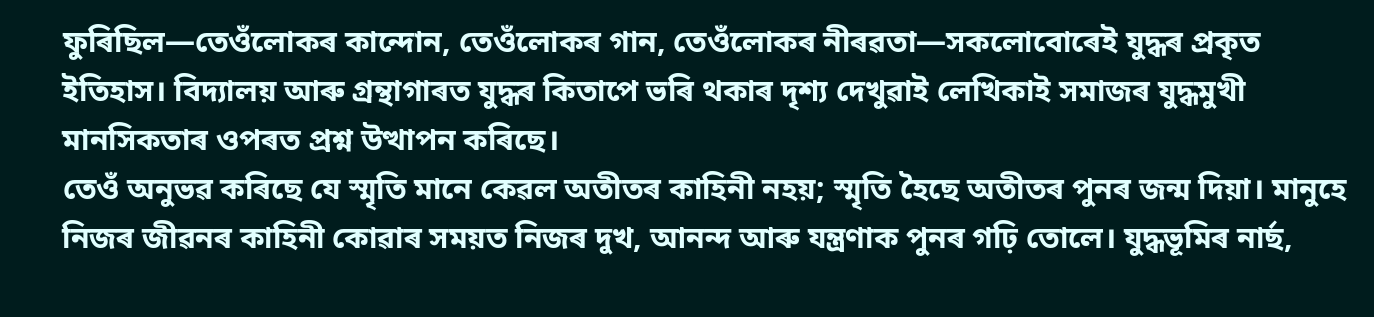ফুৰিছিল—তেওঁলোকৰ কান্দোন, তেওঁলোকৰ গান, তেওঁলোকৰ নীৰৱতা—সকলোবোৰেই যুদ্ধৰ প্ৰকৃত ইতিহাস। বিদ্যালয় আৰু গ্ৰন্থাগাৰত যুদ্ধৰ কিতাপে ভৰি থকাৰ দৃশ্য দেখুৱাই লেখিকাই সমাজৰ যুদ্ধমুখী মানসিকতাৰ ওপৰত প্ৰশ্ন উত্থাপন কৰিছে।
তেওঁ অনুভৱ কৰিছে যে স্মৃতি মানে কেৱল অতীতৰ কাহিনী নহয়; স্মৃতি হৈছে অতীতৰ পুনৰ জন্ম দিয়া। মানুহে নিজৰ জীৱনৰ কাহিনী কোৱাৰ সময়ত নিজৰ দুখ, আনন্দ আৰু যন্ত্ৰণাক পুনৰ গঢ়ি তোলে। যুদ্ধভূমিৰ নাৰ্ছ,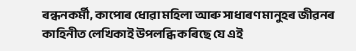ৰন্ধনকৰ্মী, কাপোৰ ধোৱা মহিলা আৰু সাধাৰণ মানুহৰ জীৱনৰ কাহিনীত লেখিকাই উপলব্ধি কৰিছে যে এই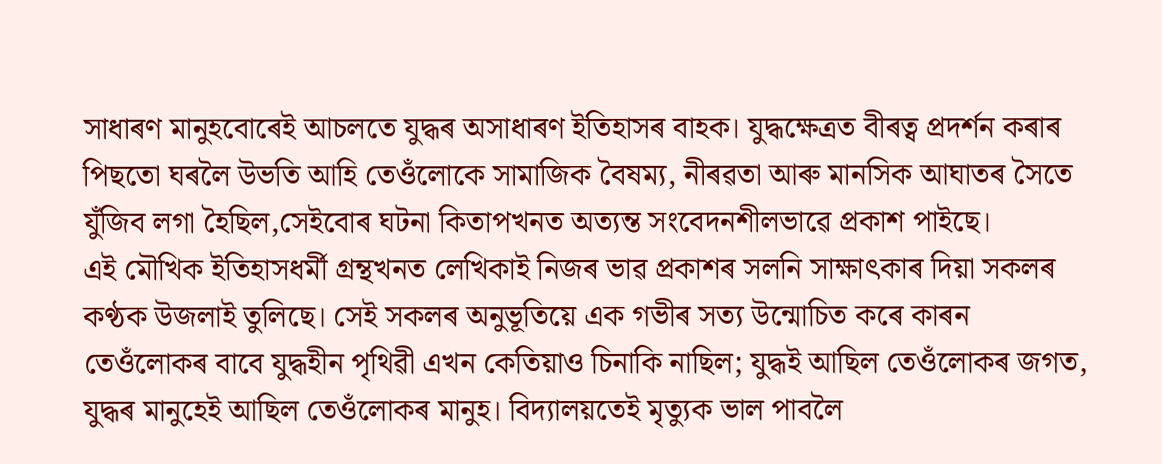সাধাৰণ মানুহবোৰেই আচলতে যুদ্ধৰ অসাধাৰণ ইতিহাসৰ বাহক। যুদ্ধক্ষেত্ৰত বীৰত্ব প্ৰদৰ্শন কৰাৰ পিছতো ঘৰলৈ উভতি আহি তেওঁলোকে সামাজিক বৈষম্য, নীৰৱতা আৰু মানসিক আঘাতৰ সৈতে যুঁজিব লগা হৈছিল,সেইবোৰ ঘটনা কিতাপখনত অত্যন্ত সংবেদনশীলভাৱে প্ৰকাশ পাইছে।
এই মৌখিক ইতিহাসধর্মী গ্ৰন্থখনত লেখিকাই নিজৰ ভাৱ প্ৰকাশৰ সলনি সাক্ষাৎকাৰ দিয়া সকলৰ কণ্ঠক উজলাই তুলিছে। সেই সকলৰ অনুভূতিয়ে এক গভীৰ সত্য উন্মোচিত কৰে কাৰন তেওঁলোকৰ বাবে যুদ্ধহীন পৃথিৱী এখন কেতিয়াও চিনাকি নাছিল; যুদ্ধই আছিল তেওঁলোকৰ জগত, যুদ্ধৰ মানুহেই আছিল তেওঁলোকৰ মানুহ। বিদ্যালয়তেই মৃত্যুক ভাল পাবলৈ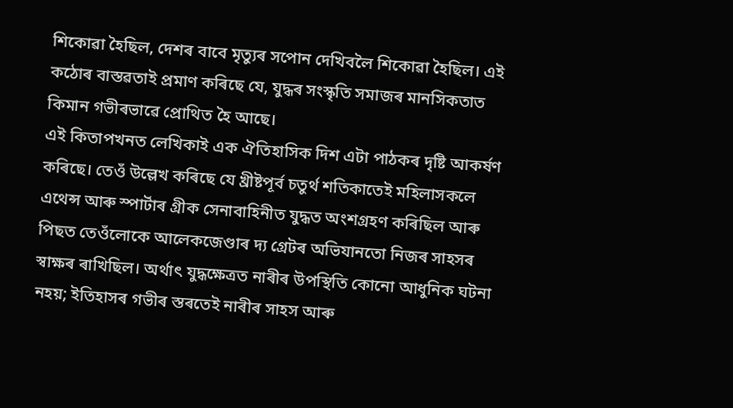শিকোৱা হৈছিল, দেশৰ বাবে মৃত্যুৰ সপোন দেখিবলৈ শিকোৱা হৈছিল। এই কঠোৰ বাস্তৱতাই প্ৰমাণ কৰিছে যে, যুদ্ধৰ সংস্কৃতি সমাজৰ মানসিকতাত কিমান গভীৰভাৱে প্ৰোথিত হৈ আছে।
এই কিতাপখনত লেখিকাই এক ঐতিহাসিক দিশ এটা পাঠকৰ দৃষ্টি আকৰ্ষণ কৰিছে। তেওঁ উল্লেখ কৰিছে যে খ্ৰীষ্টপূৰ্ব চতুৰ্থ শতিকাতেই মহিলাসকলে এথেন্স আৰু স্পাৰ্টাৰ গ্ৰীক সেনাবাহিনীত যুদ্ধত অংশগ্ৰহণ কৰিছিল আৰু পিছত তেওঁলোকে আলেকজেণ্ডাৰ দ্য গ্ৰেটৰ অভিযানতো নিজৰ সাহসৰ স্বাক্ষৰ ৰাখিছিল। অৰ্থাৎ যুদ্ধক্ষেত্ৰত নাৰীৰ উপস্থিতি কোনো আধুনিক ঘটনা নহয়; ইতিহাসৰ গভীৰ স্তৰতেই নাৰীৰ সাহস আৰু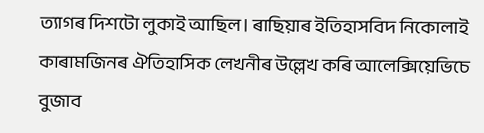ত্যাগৰ দিশটো লুকাই আছিল। ৰাছিয়াৰ ইতিহাসবিদ নিকোলাই কাৰামজিনৰ ঐতিহাসিক লেখনীৰ উল্লেখ কৰি আলেক্সিয়েভিচে বুজাব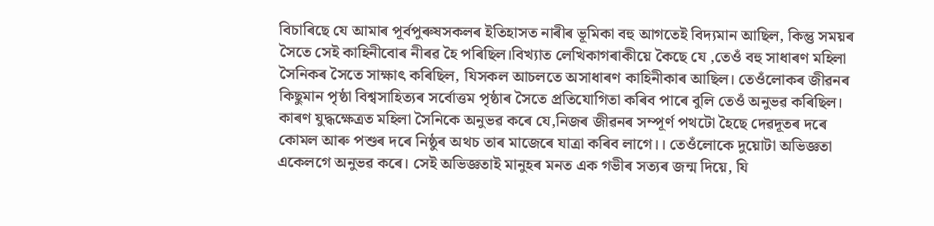বিচাৰিছে যে আমাৰ পূৰ্বপুৰুষসকলৰ ইতিহাসত নাৰীৰ ভূমিকা বহু আগতেই বিদ্যমান আছিল, কিন্তু সময়ৰ সৈতে সেই কাহিনীবোৰ নীৰৱ হৈ পৰিছিল।বিখ্যাত লেখিকাগৰাকীয়ে কৈছে যে ,তেওঁ বহু সাধাৰণ মহিলা সৈনিকৰ সৈতে সাক্ষাৎ কৰিছিল, যিসকল আচলতে অসাধাৰণ কাহিনীকাৰ আছিল। তেওঁলোকৰ জীৱনৰ কিছুমান পৃষ্ঠা বিশ্বসাহিত্যৰ সৰ্বোত্তম পৃষ্ঠাৰ সৈতে প্ৰতিযোগিতা কৰিব পাৰে বুলি তেওঁ অনুভৱ কৰিছিল। কাৰণ যুদ্ধক্ষেত্ৰত মহিলা সৈনিকে অনুভৱ কৰে যে,নিজৰ জীৱনৰ সম্পূৰ্ণ পথটো হৈছে দেৱদূতৰ দৰে কোমল আৰু পশুৰ দৰে নিষ্ঠুৰ অথচ তাৰ মাজেৰে যাত্ৰা কৰিব লাগে।। তেওঁলোকে দুয়োটা অভিজ্ঞতা একেলগে অনুভৱ কৰে। সেই অভিজ্ঞতাই মানুহৰ মনত এক গভীৰ সত্যৰ জন্ম দিয়ে, যি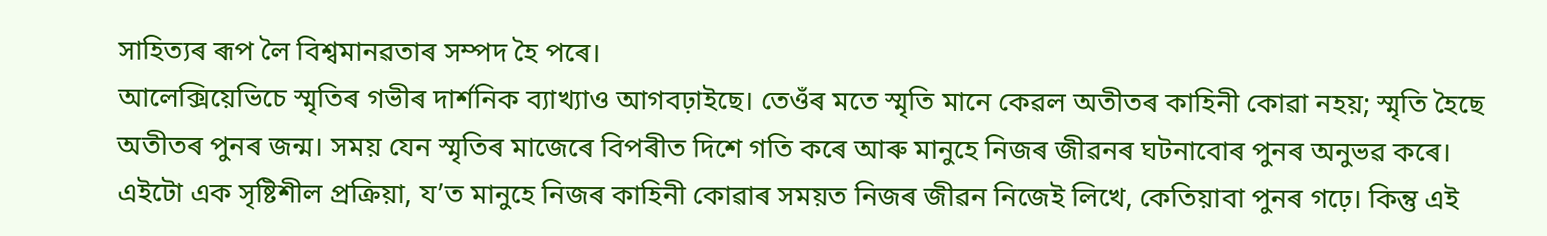সাহিত্যৰ ৰূপ লৈ বিশ্বমানৱতাৰ সম্পদ হৈ পৰে।
আলেক্সিয়েভিচে স্মৃতিৰ গভীৰ দাৰ্শনিক ব্যাখ্যাও আগবঢ়াইছে। তেওঁৰ মতে স্মৃতি মানে কেৱল অতীতৰ কাহিনী কোৱা নহয়; স্মৃতি হৈছে অতীতৰ পুনৰ জন্ম। সময় যেন স্মৃতিৰ মাজেৰে বিপৰীত দিশে গতি কৰে আৰু মানুহে নিজৰ জীৱনৰ ঘটনাবোৰ পুনৰ অনুভৱ কৰে। এইটো এক সৃষ্টিশীল প্ৰক্ৰিয়া, য’ত মানুহে নিজৰ কাহিনী কোৱাৰ সময়ত নিজৰ জীৱন নিজেই লিখে, কেতিয়াবা পুনৰ গঢ়ে। কিন্তু এই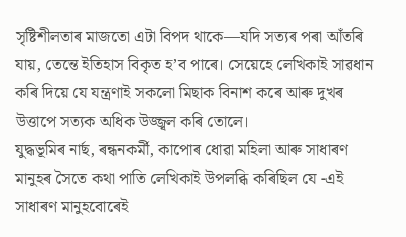সৃষ্টিশীলতাৰ মাজতো এটা বিপদ থাকে—যদি সত্যৰ পৰা আঁতৰি যায়, তেন্তে ইতিহাস বিকৃত হ’ব পাৰে। সেয়েহে লেখিকাই সাৱধান কৰি দিয়ে যে যন্ত্ৰণাই সকলো মিছাক বিনাশ কৰে আৰু দুখৰ উত্তাপে সত্যক অধিক উজ্জ্বল কৰি তোলে।
যুদ্ধভূমিৰ নাৰ্ছ, ৰন্ধনকৰ্মী, কাপোৰ ধোৱা মহিলা আৰু সাধাৰণ মানুহৰ সৈতে কথা পাতি লেখিকাই উপলব্ধি কৰিছিল যে -এই সাধাৰণ মানুহবোৰেই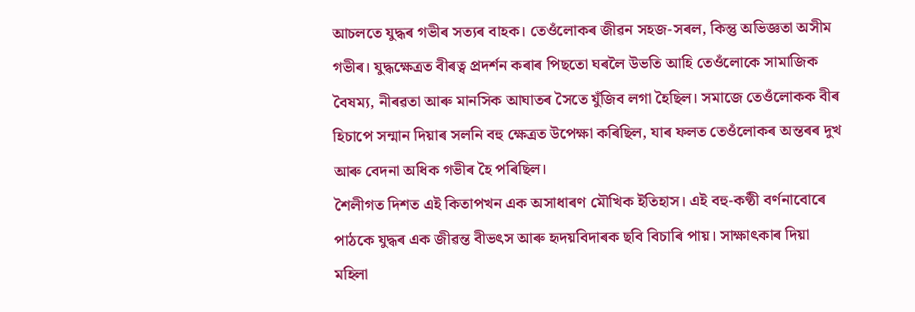আচলতে যুদ্ধৰ গভীৰ সত্যৰ বাহক। তেওঁলোকৰ জীৱন সহজ-সৰল, কিন্তু অভিজ্ঞতা অসীম গভীৰ। যুদ্ধক্ষেত্ৰত বীৰত্ব প্ৰদৰ্শন কৰাৰ পিছতো ঘৰলৈ উভতি আহি তেওঁলোকে সামাজিক বৈষম্য, নীৰৱতা আৰু মানসিক আঘাতৰ সৈতে যুঁজিব লগা হৈছিল। সমাজে তেওঁলোকক বীৰ হিচাপে সন্মান দিয়াৰ সলনি বহু ক্ষেত্ৰত উপেক্ষা কৰিছিল, যাৰ ফলত তেওঁলোকৰ অন্তৰৰ দুখ আৰু বেদনা অধিক গভীৰ হৈ পৰিছিল।
শৈলীগত দিশত এই কিতাপখন এক অসাধাৰণ মৌখিক ইতিহাস। এই বহু-কণ্ঠী বৰ্ণনাবোৰে পাঠকে যুদ্ধৰ এক জীৱন্ত বীভৎস আৰু হৃদয়বিদাৰক ছবি বিচাৰি পায়। সাক্ষাৎকাৰ দিয়া মহিলা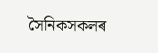সৈনিকসকলৰ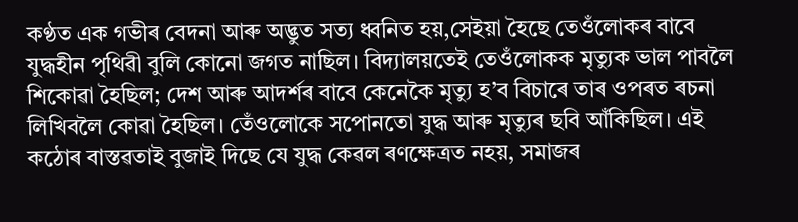কণ্ঠত এক গভীৰ বেদনা আৰু অদ্ভুত সত্য ধ্বনিত হয়,সেইয়া হৈছে তেওঁলোকৰ বাবে যুদ্ধহীন পৃথিৱী বুলি কোনো জগত নাছিল। বিদ্যালয়তেই তেওঁলোকক মৃত্যুক ভাল পাবলৈ শিকোৱা হৈছিল; দেশ আৰু আদৰ্শৰ বাবে কেনেকৈ মৃত্যু হ’ব বিচাৰে তাৰ ওপৰত ৰচনা লিখিবলৈ কোৱা হৈছিল। তেঁওলোকে সপোনতো যুদ্ধ আৰু মৃত্যুৰ ছবি আঁকিছিল। এই কঠোৰ বাস্তৱতাই বুজাই দিছে যে যুদ্ধ কেৱল ৰণক্ষেত্ৰত নহয়, সমাজৰ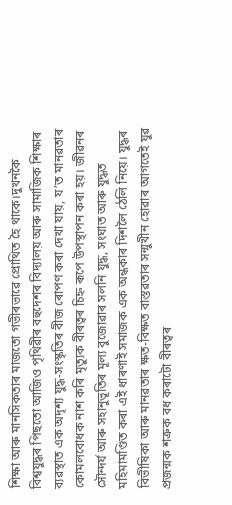শিক্ষা আৰু মানসিকতাৰ মাজতো গভীৰভাৱে প্ৰোথিত হৈ থাকে।দুখনকৈ বিশ্বযুদ্ধৰ পিছতো আজিও পৃথিৱীৰ বহুদেশৰ বিদ্যালয় আৰু সামাজিক শিক্ষাৰ ব্যৱস্থাত এক অদৃশ্য যুদ্ধ-সংস্কৃতিৰ বীজ ৰোপণ কৰা দেখা যায়, য’ত মানৱতাৰ কোমলবোধক নাশ কৰি মৃত্যুক বীৰত্বৰ চিহ্ন ৰূপে উপস্থাপন কৰা হয়। জীৱনৰ সৌন্দৰ্য আৰু সহানুভূতিৰ মূল্য বুজোৱাৰ সলনি যুদ্ধ, সংঘাত আৰু যুদ্ধত মহিমামণ্ডিত কৰা এই ধাৰণাই সমাজক এক অন্ধকাৰ দিশলৈ ঠেলি নিয়ে। যুদ্ধৰ বিভীষিকা আৰু মানৱতাৰ ক্ষত-বিক্ষত বাস্তৱতাৰ সন্মুখীন হোৱাৰ আগতেই যুৱ প্ৰজন্মক শত্ৰুক বধ কৰাটো বীৰত্বৰ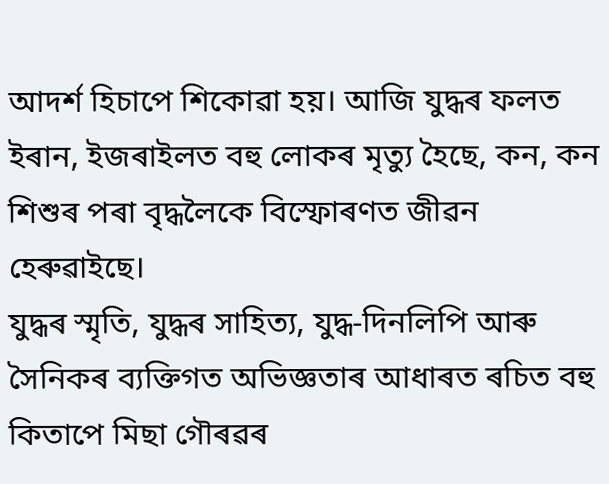আদৰ্শ হিচাপে শিকোৱা হয়। আজি যুদ্ধৰ ফলত ইৰান, ইজৰাইলত বহু লোকৰ মৃত্যু হৈছে, কন, কন শিশুৰ পৰা বৃদ্ধলৈকে বিস্ফোৰণত জীৱন হেৰুৱাইছে।
যুদ্ধৰ স্মৃতি, যুদ্ধৰ সাহিত্য, যুদ্ধ-দিনলিপি আৰু সৈনিকৰ ব্যক্তিগত অভিজ্ঞতাৰ আধাৰত ৰচিত বহু কিতাপে মিছা গৌৰৱৰ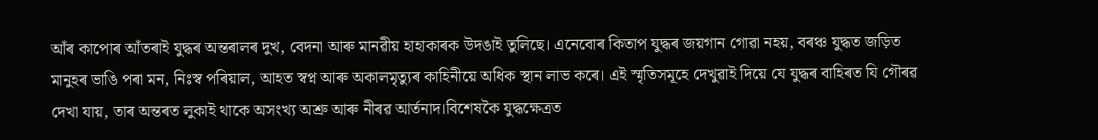আঁৰ কাপোৰ আঁতৰাই যুদ্ধৰ অন্তৰালৰ দুখ, বেদনা আৰু মানৱীয় হাহাকাৰক উদঙাই তুলিছে। এনেবোৰ কিতাপ যুদ্ধৰ জয়গান গোৱা নহয়, বৰঞ্চ যুদ্ধত জড়িত মানুহৰ ভাঙি পৰা মন, নিঃস্ব পৰিয়াল, আহত স্বপ্ন আৰু অকালমৃত্যুৰ কাহিনীয়ে অধিক স্থান লাভ কৰে। এই স্মৃতিসমূহে দেখুৱাই দিয়ে যে যুদ্ধৰ বাহিৰত যি গৌৰৱ দেখা যায়, তাৰ অন্তৰত লুকাই থাকে অসংখ্য অশ্ৰু আৰু নীৰৱ আৰ্তনাদ।বিশেষকৈ যুদ্ধক্ষেত্ৰত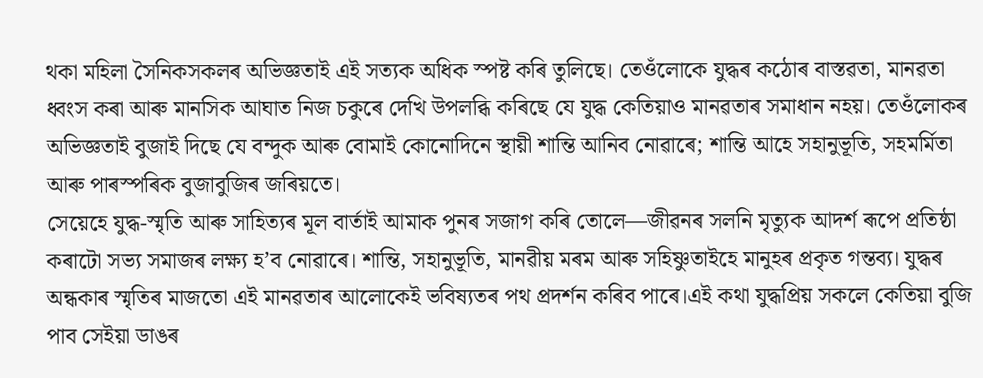থকা মহিলা সৈনিকসকলৰ অভিজ্ঞতাই এই সত্যক অধিক স্পষ্ট কৰি তুলিছে। তেওঁলোকে যুদ্ধৰ কঠোৰ বাস্তৱতা, মানৱতা ধ্বংস কৰা আৰু মানসিক আঘাত নিজ চকুৰে দেখি উপলব্ধি কৰিছে যে যুদ্ধ কেতিয়াও মানৱতাৰ সমাধান নহয়। তেওঁলোকৰ অভিজ্ঞতাই বুজাই দিছে যে বন্দুক আৰু বোমাই কোনোদিনে স্থায়ী শান্তি আনিব নোৱাৰে; শান্তি আহে সহানুভূতি, সহমর্মিতা আৰু পাৰস্পৰিক বুজাবুজিৰ জৰিয়তে।
সেয়েহে যুদ্ধ-স্মৃতি আৰু সাহিত্যৰ মূল বাৰ্তাই আমাক পুনৰ সজাগ কৰি তোলে—জীৱনৰ সলনি মৃত্যুক আদৰ্শ ৰূপে প্ৰতিষ্ঠা কৰাটো সভ্য সমাজৰ লক্ষ্য হ’ব নোৱাৰে। শান্তি, সহানুভূতি, মানৱীয় মৰম আৰু সহিষ্ণুতাইহে মানুহৰ প্ৰকৃত গন্তব্য। যুদ্ধৰ অন্ধকাৰ স্মৃতিৰ মাজতো এই মানৱতাৰ আলোকেই ভবিষ্যতৰ পথ প্ৰদৰ্শন কৰিব পাৰে।এই কথা যুদ্ধপ্ৰিয় সকলে কেতিয়া বুজি পাব সেইয়া ডাঙৰ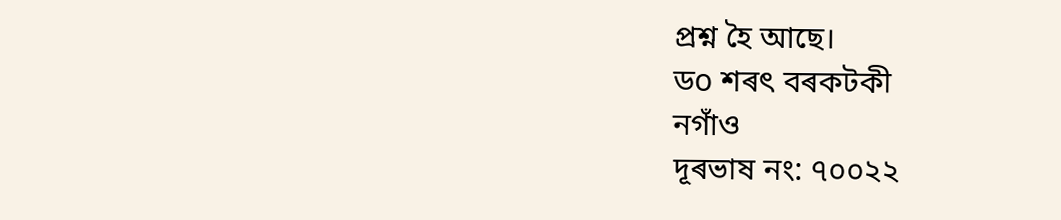প্ৰশ্ন হৈ আছে।
ডo শৰৎ বৰকটকী
নগাঁও
দূৰভাষ নং: ৭০০২২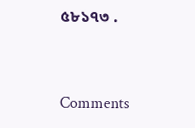৫৮১৭৩ .


Comments